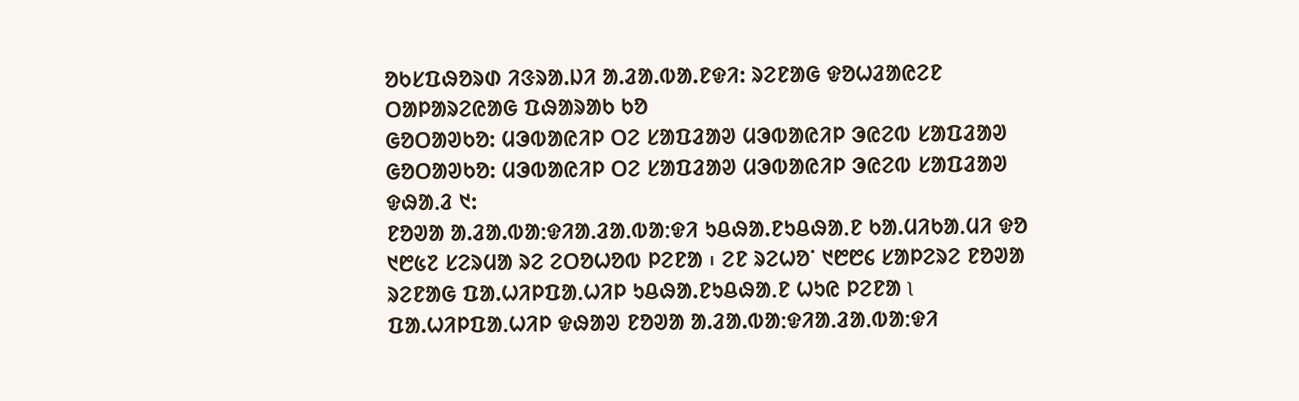ᱚᱠᱥᱯᱷᱚᱨᱰ ᱤᱝᱨᱟ.ᱡᱤ ᱟ.ᱲᱟ.ᱵᱟ.ᱱᱫᱤ: ᱨᱮᱱᱟᱜ ᱫᱚᱦᱲᱟᱭᱮᱱ ᱛᱟᱞᱟᱨᱮᱭᱟᱜ ᱯᱷᱟᱨᱟᱠ ᱠᱚ
ᱜᱚᱛᱟᱣᱠᱚ: ᱢᱳᱵᱟᱭᱤᱞ ᱛᱮ ᱥᱟᱯᱲᱟᱣ ᱢᱳᱵᱟᱭᱤᱞ ᱳᱭᱮᱵ ᱥᱟᱯᱲᱟᱣ
ᱜᱚᱛᱟᱣᱠᱚ: ᱢᱳᱵᱟᱭᱤᱞ ᱛᱮ ᱥᱟᱯᱲᱟᱣ ᱢᱳᱵᱟᱭᱤᱞ ᱳᱭᱮᱵ ᱥᱟᱯᱲᱟᱣ
ᱫᱷᱟᱹᱲ ᱑:
ᱱᱚᱣᱟ ᱟ.ᱲᱟ.ᱵᱟᱺᱫᱤᱟᱹᱲᱟᱹᱵᱟᱺᱫᱤ ᱩᱪᱷᱟ.ᱱᱩᱪᱷᱟᱹᱱ ᱠᱟ.ᱢᱤᱠᱟᱹᱢᱤ ᱫᱚ ᱑᱘᱕᱗ ᱥᱮᱨᱢᱟ ᱨᱮ ᱮᱛᱚᱦᱚᱵ ᱞᱮᱱᱟ ᱾ ᱮᱱ ᱨᱮᱦᱚᱸ ᱑᱘᱘᱔ ᱥᱟᱞᱮᱨᱮ ᱱᱚᱣᱟ ᱨᱮᱱᱟᱜ ᱯᱟ.ᱦᱤᱞᱯᱟᱹᱦᱤᱞ ᱩᱪᱷᱟ.ᱱᱩᱪᱷᱟᱹᱱ ᱦᱩᱭ ᱞᱮᱱᱟ ৷ ᱯᱟ.ᱦᱤᱞᱯᱟᱹᱦᱤᱞ ᱫᱷᱟᱣ ᱱᱚᱣᱟ ᱟ.ᱲᱟ.ᱵᱟᱺᱫᱤᱟᱹᱲᱟᱹᱵᱟᱺᱫᱤ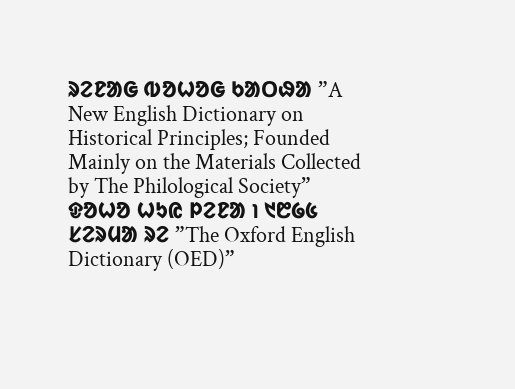ᱨᱮᱱᱟᱜ ᱵᱚᱦᱚᱜ ᱠᱟᱛᱷᱟ ”A New English Dictionary on Historical Principles; Founded Mainly on the Materials Collected by The Philological Society” ᱫᱚᱦᱚ ᱦᱩᱭ ᱞᱮᱱᱟ ৷ ᱑᱘᱙᱕ ᱥᱮᱨᱢᱟ ᱨᱮ ”The Oxford English Dictionary (OED)”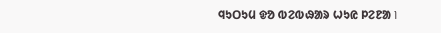ᱧᱩᱛᱩᱢ ᱫᱚ ᱵᱮᱵᱷᱟᱨ ᱦᱩᱭ ᱞᱮᱱᱟ ৷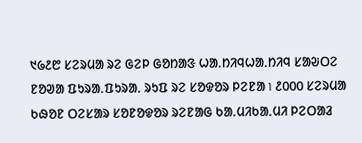᱑᱙᱒᱘ ᱥᱮᱨᱢᱟ ᱨᱮ ᱜᱮᱞ ᱜᱚᱴᱟᱝ ᱦᱟ.ᱴᱤᱧᱦᱟᱹᱴᱤᱧ ᱥᱟᱶᱛᱮ ᱱᱚᱣᱟ ᱯᱩᱨᱟ.ᱯᱩᱨᱟᱹ ᱨᱩᱯ ᱨᱮ ᱥᱚᱫᱚᱨ ᱞᱮᱱᱟ ৷ ᱒000 ᱥᱮᱨᱢᱟ ᱠᱷᱚᱱ ᱛᱮᱥᱟᱨ ᱥᱚᱱᱚᱫᱚᱨ ᱨᱮᱱᱟᱜ ᱠᱟ.ᱢᱤᱠᱟᱹᱢᱤ ᱞᱮᱛᱟᱲ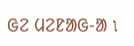ᱜᱮ ᱢᱮᱱᱟᱜ-ᱟ ৷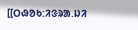[[ᱛᱷᱚᱠ:ᱤᱝᱨᱟ.ᱡᱤ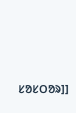ᱥᱚᱥᱛᱚᱨ]]